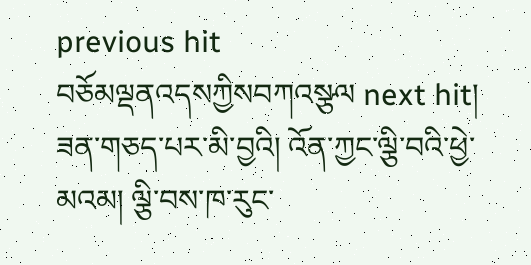previous hit བཅོམལྡནའདསཀྱིསབཀའསྩལ next hit། ཟན་གཅད་པར་མི་བྱའི། འོན་ཀྱང་ལྕི་བའི་ཕྱེ་མའམ། ལྕི་བས་ཁ་རུང་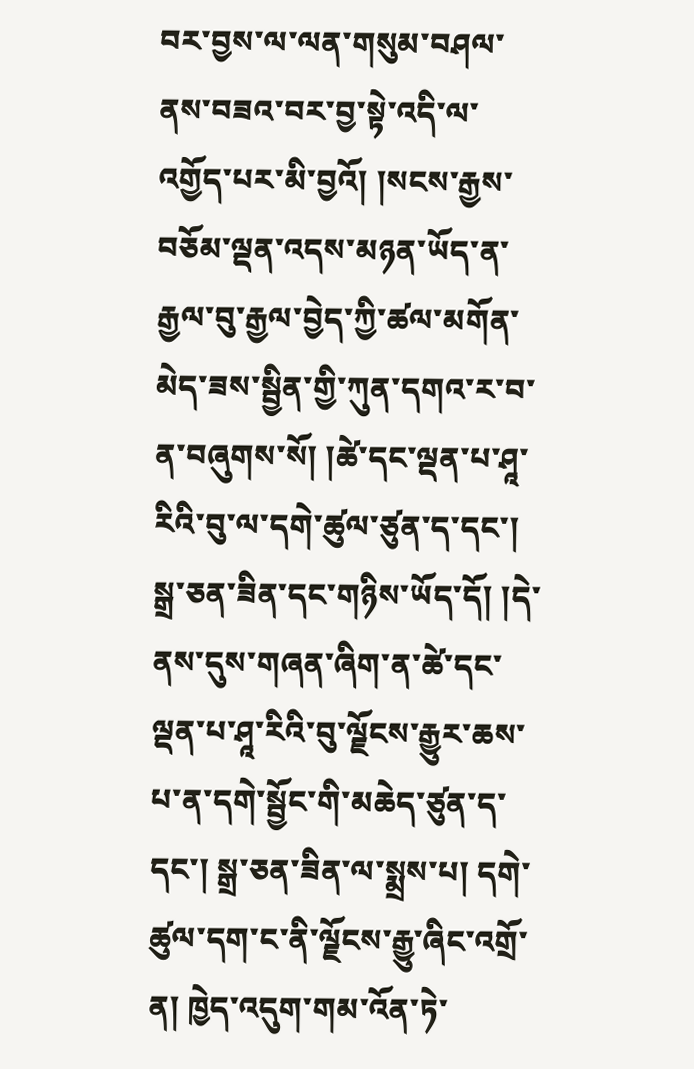བར་བྱས་ལ་ལན་གསུམ་བཤལ་ནས་བཟའ་བར་བྱ་སྟེ་འདི་ལ་འགྱོད་པར་མི་བྱའོ། །སངས་རྒྱས་བཅོམ་ལྡན་འདས་མཉན་ཡོད་ན་རྒྱལ་བུ་རྒྱལ་བྱེད་ཀྱི་ཚལ་མགོན་མེད་ཟས་སྦྱིན་གྱི་ཀུན་དགའ་ར་བ་ན་བཞུགས་སོ། །ཚེ་དང་ལྡན་པ་ཤཱ་རིའི་བུ་ལ་དགེ་ཚུལ་ཙུན་ད་དང་། སྒྲ་ཅན་ཟིན་དང་གཉིས་ཡོད་དོ། །དེ་ནས་དུས་གཞན་ཞིག་ན་ཚེ་དང་ལྡན་པ་ཤཱ་རིའི་བུ་ལྗོངས་རྒྱུར་ཆས་པ་ན་དགེ་སྦྱོང་གི་མཆེད་ཙུན་ད་དང་། སྒྲ་ཅན་ཟིན་ལ་སྨྲས་པ། དགེ་ཚུལ་དག་ང་ནི་ལྗོངས་རྒྱུ་ཞིང་འགྲོ་ན། ཁྱེད་འདུག་གམ་འོན་ཏེ་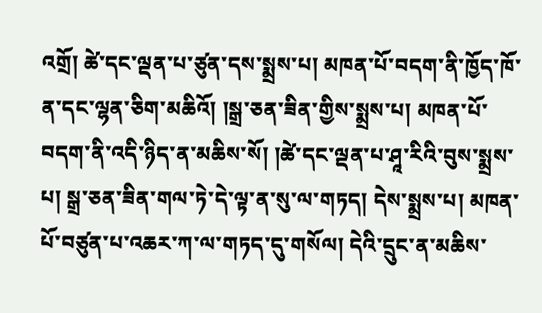འགྲོ། ཚེ་དང་ལྡན་པ་ཙུན་དས་སྨྲས་པ། མཁན་པོ་བདག་ནི་ཁྱོད་ཁོ་ན་དང་ལྷན་ཅིག་མཆིའོ། །སྒྲ་ཅན་ཟིན་གྱིས་སྨྲས་པ། མཁན་པོ་བདག་ནི་འདི་ཉིད་ན་མཆིས་སོ། །ཚེ་དང་ལྡན་པ་ཤཱ་རིའི་བུས་སྨྲས་པ། སྒྲ་ཅན་ཟིན་གལ་ཏེ་དེ་ལྟ་ན་སུ་ལ་གཏད། དེས་སྨྲས་པ། མཁན་པོ་བཙུན་པ་འཆར་ཀ་ལ་གཏད་དུ་གསོལ། དེའི་དྲུང་ན་མཆིས་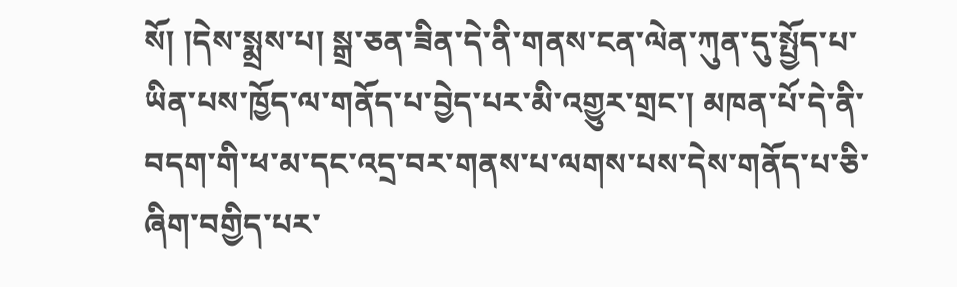སོ། །དེས་སྨྲས་པ། སྒྲ་ཅན་ཟིན་དེ་ནི་གནས་ངན་ལེན་ཀུན་དུ་སྤྱོད་པ་ཡིན་པས་ཁྱོད་ལ་གནོད་པ་བྱེད་པར་མི་འགྱུར་གྲང་། མཁན་པོ་དེ་ནི་བདག་གི་ཕ་མ་དང་འདྲ་བར་གནས་པ་ལགས་པས་དེས་གནོད་པ་ཅི་ཞིག་བགྱིད་པར་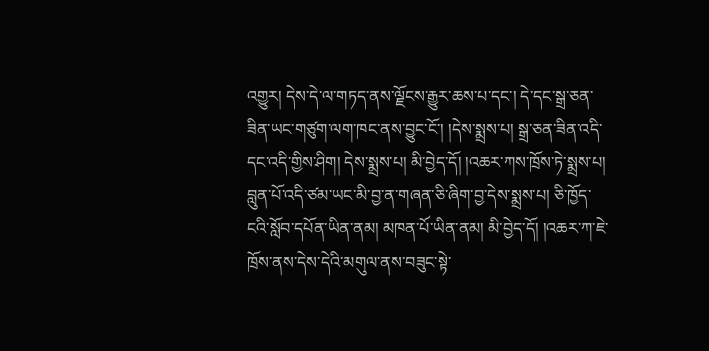འགྱུར། དེས་དེ་ལ་གཏད་ནས་ལྗོངས་རྒྱུར་ཆས་པ་དང་། དེ་དང་སྒྲ་ཅན་ཟིན་ཡང་གཙུག་ལག་ཁང་ནས་བྱུང་ངོ་། །དེས་སྨྲས་པ། སྒྲ་ཅན་ཟིན་འདི་དང་འདི་གྱིས་ཤིག། དེས་སྨྲས་པ། མི་བྱེད་དོ། །འཆར་ཀས་ཁྲོས་ཏེ་སྨྲས་པ། བླུན་པོ་འདི་ཙམ་ཡང་མི་བྱ་ན་གཞན་ཅི་ཞིག་བྱ་དེས་སྨྲས་པ། ཅི་ཁྱོད་ངའི་སློབ་དཔོན་ཡིན་ནམ། མཁན་པོ་ཡིན་ནམ། མི་བྱེད་དོ། །འཆར་ཀ་ཇེ་ཁྲོས་ནས་དེས་དེའི་མགུལ་ནས་བཟུང་སྟེ་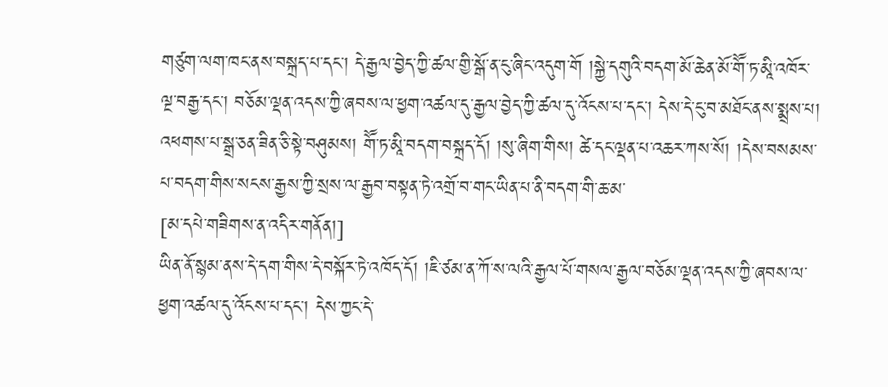གཙུག་ལག་ཁང་ནས་བསྐྲད་པ་དང་། དེ་རྒྱལ་བྱེད་ཀྱི་ཚལ་གྱི་སྒོ་ན་ངུ་ཞིང་འདུག་གོ །སྐྱེ་དགུའི་བདག་མོ་ཆེན་མོ་གཽ་ཏ་མཱི་འཁོར་ལྔ་བརྒྱ་དང་། བཅོམ་ལྡན་འདས་ཀྱི་ཞབས་ལ་ཕྱག་འཚལ་དུ་རྒྱལ་བྱེད་ཀྱི་ཚལ་དུ་འོངས་པ་དང་། དེས་དེ་ངུ་བ་མཐོང་ནས་སྨྲས་པ། འཕགས་པ་སྒྲ་ཅན་ཟིན་ཅི་སྟེ་བཤུམས། གཽ་ཏ་མཱི་བདག་བསྐྲད་དོ། །སུ་ཞིག་གིས། ཚེ་དང་ལྡན་པ་འཆར་ཀས་སོ། །དེས་བསམས་པ་བདག་གིས་སངས་རྒྱས་ཀྱི་སྲས་ལ་རྒྱབ་བསྟན་ཏེ་འགྲོ་བ་གང་ཡིན་པ་ནི་བདག་གི་ཆ་མ་
[མ་དཔེ་གཟིགས་ན་འདིར་གནོན།]
ཡིན་ནོ་སྙམ་ནས་དེ་དག་གིས་དེ་བསྐོར་ཏེ་འཁོད་དོ། །ཇི་ཙམ་ན་ཀོ་ས་ལའི་རྒྱལ་པོ་གསལ་རྒྱལ་བཅོམ་ལྡན་འདས་ཀྱི་ཞབས་ལ་ཕྱག་འཚལ་དུ་འོངས་པ་དང་། དེས་ཀྱང་དེ་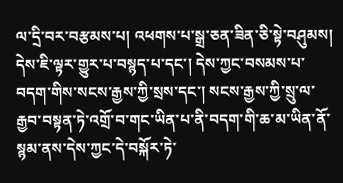ལ་དྲི་བར་བརྩམས་པ། འཕགས་པ་སྒྲ་ཅན་ཟིན་ཅི་སྟེ་བཤུམས། དེས་ཇི་ལྟར་གྱུར་པ་བསྙད་པ་དང་། དེས་ཀྱང་བསམས་པ་བདག་གིས་སངས་རྒྱས་ཀྱི་སྲས་དང་། སངས་རྒྱས་ཀྱི་སྲུ་ལ་རྒྱབ་བསྟན་ཏེ་འགྲོ་བ་གང་ཡིན་པ་ནི་བདག་གི་ཆ་མ་ཡིན་ནོ་སྙམ་ནས་དེས་ཀྱང་དེ་བསྐོར་ཏེ་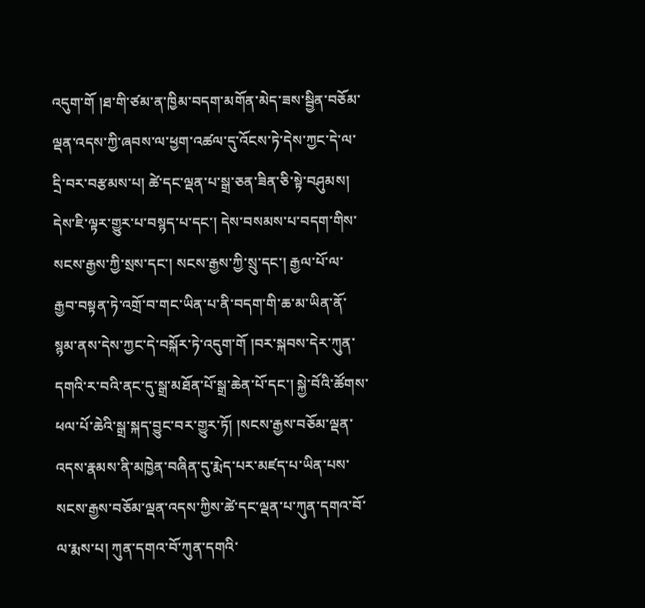འདུག་གོ །ཐ་གི་ཙམ་ན་ཁྱིམ་བདག་མགོན་མེད་ཟས་སྦྱིན་བཅོམ་ལྡན་འདས་ཀྱི་ཞབས་ལ་ཕྱག་འཚལ་དུ་འོངས་ཏེ་དེས་ཀྱང་དེ་ལ་དྲི་བར་བརྩམས་པ། ཚེ་དང་ལྡན་པ་སྒྲ་ཅན་ཟིན་ཅི་སྟེ་བཤུམས། དེས་ཇི་ལྟར་གྱུར་པ་བསྙད་པ་དང་། དེས་བསམས་པ་བདག་གིས་སངས་རྒྱས་ཀྱི་སྲས་དང་། སངས་རྒྱས་ཀྱི་སྲུ་དང་། རྒྱལ་པོ་ལ་རྒྱབ་བསྟན་ཏེ་འགྲོ་བ་གང་ཡིན་པ་ནི་བདག་གི་ཆ་མ་ཡིན་ནོ་སྙམ་ནས་དེས་ཀྱང་དེ་བསྐོར་ཏེ་འདུག་གོ །བར་སྐབས་དེར་ཀུན་དགའི་ར་བའི་ནང་དུ་སྒྲ་མཐོན་པོ་སྒྲ་ཆེན་པོ་དང་། སྐྱེ་བོའི་ཚོགས་ཕལ་པོ་ཆེའི་སྒྲ་སྐད་བྱུང་བར་གྱུར་ཏོ། །སངས་རྒྱས་བཅོམ་ལྡན་འདས་རྣམས་ནི་མཁྱེན་བཞིན་དུ་རྨེད་པར་མཛད་པ་ཡིན་པས་སངས་རྒྱས་བཅོམ་ལྡན་འདས་ཀྱིས་ཚེ་དང་ལྡན་པ་ཀུན་དགའ་བོ་ལ་རྨས་པ། ཀུན་དགའ་བོ་ཀུན་དགའི་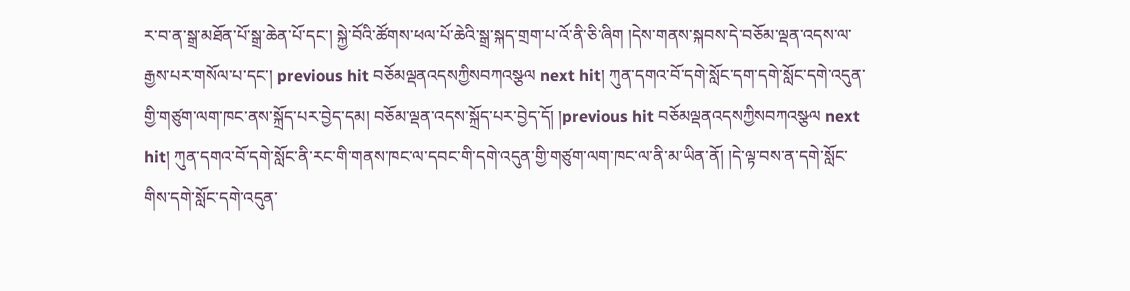ར་བ་ན་སྒྲ་མཐོན་པོ་སྒྲ་ཆེན་པོ་དང་། སྐྱེ་བོའི་ཚོགས་ཕལ་པོ་ཆེའི་སྒྲ་སྐད་གྲག་པ་འོ་ནི་ཅི་ཞིག །དེས་གནས་སྐབས་དེ་བཅོམ་ལྡན་འདས་ལ་རྒྱས་པར་གསོལ་པ་དང་། previous hit བཅོམལྡནའདསཀྱིསབཀའསྩལ next hit། ཀུན་དགའ་བོ་དགེ་སློང་དག་དགེ་སློང་དགེ་འདུན་གྱི་གཙུག་ལག་ཁང་ནས་སྐྲོད་པར་བྱེད་དམ། བཅོམ་ལྡན་འདས་སྐྲོད་པར་བྱེད་དོ། །previous hit བཅོམལྡནའདསཀྱིསབཀའསྩལ next hit། ཀུན་དགའ་བོ་དགེ་སློང་ནི་རང་གི་གནས་ཁང་ལ་དབང་གི་དགེ་འདུན་གྱི་གཙུག་ལག་ཁང་ལ་ནི་མ་ཡིན་ནོ། །དེ་ལྟ་བས་ན་དགེ་སློང་གིས་དགེ་སློང་དགེ་འདུན་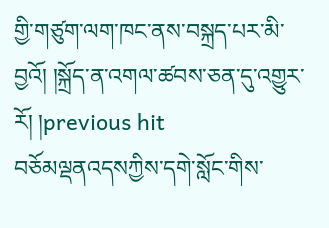གྱི་གཙུག་ལག་ཁང་ནས་བསྐྲད་པར་མི་བྱའོ། །སྐྲོད་ན་འགལ་ཚབས་ཅན་དུ་འགྱུར་རོ། །previous hit བཅོམལྡནའདསཀྱིས་དགེ་སློང་གིས་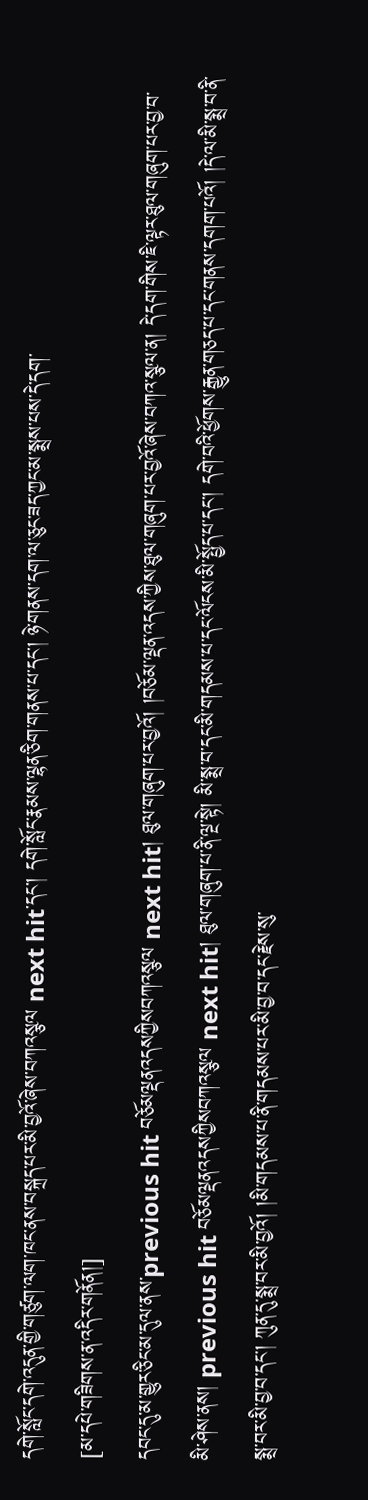དགེ་སློང་དགེ་འདུན་གྱི་གཙུག་ལག་ཁང་ནས་བསྐྲད་པར་མི་བྱའོ་ཞེས་བཀའསྩལ next hit་དང་། དགེ་སློང་རྣམས་ལྷན་ཅིག་གནས་པ་དང་། ཉེ་གནས་དག་ལ་ཅུང་ཟད་ཀྱང་མ་སྨྲས་པས་དེ་དག་
[མ་དཔེ་གཟིགས་ན་འདིར་གནོན།]
དབང་དུ་མ་གྱུར་ཅིང་མ་དུལ་ནས་previous hit བཅོམལྡནའདསཀྱིསབཀའསྩལ next hit། ཐུལ་གཞུག་པར་བྱའོ། །བཅོམ་ལྡན་འདས་ཀྱིས་ཐུལ་གཞུག་པར་བྱའོ་ཞེས་བཀའ་སྩལ་ན། དེ་དག་གིས་ཇི་ལྟར་ཐུལ་གཞུག་པར་བྱ་བ་མི་ཤེས་ནས། previous hit བཅོམལྡནའདསཀྱིསབཀའསྩལ next hit། ཐུལ་གཞུག་པ་ནི་ལྔ་སྟེ། མི་སྨྲ་བ་དང་མི་གདམས་པ་དང་ལོངས་མི་སྤྱོད་པ་དང་། དགེ་བའི་ཕྱོགས་རྒྱུན་གཅད་པ་དང་གནས་དགག་པའོ། །དེ་ལ་མི་སྨྲ་བ་ནི་སྨྲ་བར་མི་བྱ་བ་དང་། ཀུན་དུ་སྨྲ་བར་མི་བྱའོ། །མི་གདམས་པ་ནི་གདམས་པར་མི་བྱ་བ་དང་རྗེས་སུ་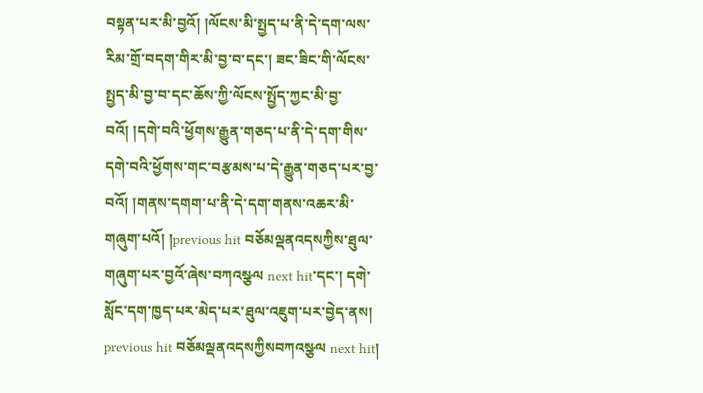བསྟན་པར་མི་བྱའོ། །ལོངས་མི་སྤྱད་པ་ནི་དེ་དག་ལས་རིམ་གྲོ་བདག་གིར་མི་བྱ་བ་དང་། ཟང་ཟིང་གི་ལོངས་སྤྱད་མི་བྱ་བ་དང་ཆོས་ཀྱི་ལོངས་སྤྱོད་ཀྱང་མི་བྱ་བའོ། །དགེ་བའི་ཕྱོགས་རྒྱུན་གཅད་པ་ནི་དེ་དག་གིས་དགེ་བའི་ཕྱོགས་གང་བརྩམས་པ་དེ་རྒྱུན་གཅད་པར་བྱ་བའོ། །གནས་དགག་པ་ནི་དེ་དག་གནས་འཆར་མི་གཞུག་པའོ། །previous hit བཅོམལྡནའདསཀྱིས་ཐུལ་གཞུག་པར་བྱའོ་ཞེས་བཀའསྩལ next hit་དང་། དགེ་སློང་དག་ཁྱད་པར་མེད་པར་ཐུལ་འཇུག་པར་བྱེད་ནས། previous hit བཅོམལྡནའདསཀྱིསབཀའསྩལ next hit།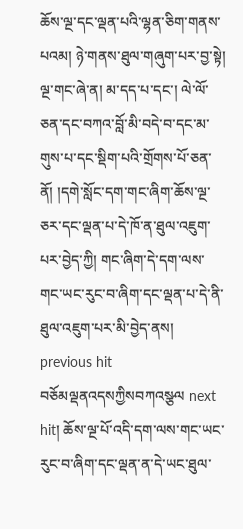ཆོས་ལྔ་དང་ལྡན་པའི་ལྷན་ཅིག་གནས་པའམ། ཉེ་གནས་ཐུལ་གཞུག་པར་བྱ་སྟེ། ལྔ་གང་ཞེ་ན། མ་དད་པ་དང་། ལེ་ལོ་ཅན་དང་བཀའ་བློ་མི་བདེ་བ་དང་མ་གུས་པ་དང་སྡིག་པའི་གྲོགས་པོ་ཅན་ནོ། །དགེ་སློང་དག་གང་ཞིག་ཆོས་ལྔ་ཅར་དང་ལྡན་པ་དེ་ཁོ་ན་ཐུལ་འཇུག་པར་བྱེད་ཀྱི། གང་ཞིག་དེ་དག་ལས་གང་ཡང་རུང་བ་ཞིག་དང་ལྡན་པ་དེ་ནི་ཐུལ་འཇུག་པར་མི་བྱེད་ནས། previous hit བཅོམལྡནའདསཀྱིསབཀའསྩལ next hit། ཆོས་ལྔ་པོ་འདི་དག་ལས་གང་ཡང་རུང་བ་ཞིག་དང་ལྡན་ན་དེ་ཡང་ཐུལ་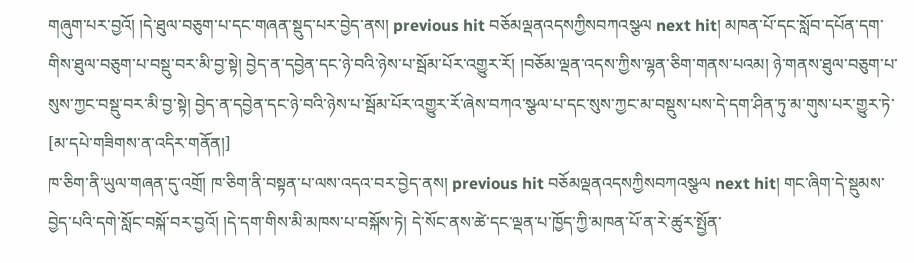གཞུག་པར་བྱའོ། །དེ་ཐུལ་བཅུག་པ་དང་གཞན་སྡུད་པར་བྱེད་ནས། previous hit བཅོམལྡནའདསཀྱིསབཀའསྩལ next hit། མཁན་པོ་དང་སློབ་དཔོན་དག་གིས་ཐུལ་བཅུག་པ་བསྡུ་བར་མི་བྱ་སྟེ། བྱེད་ན་དབྱེན་དང་ཉེ་བའི་ཉེས་པ་སྦོམ་པོར་འགྱུར་རོ། །བཅོམ་ལྡན་འདས་ཀྱིས་ལྷན་ཅིག་གནས་པའམ། ཉེ་གནས་ཐུལ་བཅུག་པ་སུས་ཀྱང་བསྡུ་བར་མི་བྱ་སྟེ། བྱེད་ན་དབྱེན་དང་ཉེ་བའི་ཉེས་པ་སྦོམ་པོར་འགྱུར་རོ་ཞེས་བཀའ་སྩལ་པ་དང་སུས་ཀྱང་མ་བསྡུས་པས་དེ་དག་ཤིན་ཏུ་མ་གུས་པར་གྱུར་ཏེ་
[མ་དཔེ་གཟིགས་ན་འདིར་གནོན།]
ཁ་ཅིག་ནི་ཡུལ་གཞན་དུ་འགྲོ། ཁ་ཅིག་ནི་བསྟན་པ་ལས་འདའ་བར་བྱེད་ནས། previous hit བཅོམལྡནའདསཀྱིསབཀའསྩལ next hit། གང་ཞིག་དེ་སྡུམས་བྱེད་པའི་དགེ་སློང་བསྐོ་བར་བྱའོ། །དེ་དག་གིས་མི་མཁས་པ་བསྐོས་ཏེ། དེ་སོང་ནས་ཚེ་དང་ལྡན་པ་ཁྱོད་ཀྱི་མཁན་པོ་ན་རེ་ཚུར་སྤྱོན་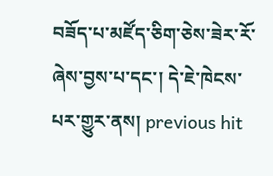བཟོད་པ་མཛོད་ཅིག་ཅེས་ཟེར་རོ་ཞེས་བྱས་པ་དང་། དེ་ཇེ་ཁེངས་པར་གྱུར་ནས། previous hit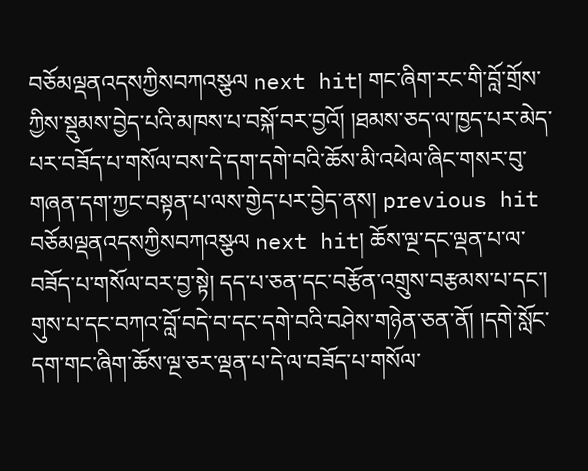བཅོམལྡནའདསཀྱིསབཀའསྩལ next hit། གང་ཞིག་རང་གི་བློ་གྲོས་ཀྱིས་སྡུམས་བྱེད་པའི་མཁས་པ་བསྐོ་བར་བྱའོ། །ཐམས་ཅད་ལ་ཁྱད་པར་མེད་པར་བཟོད་པ་གསོལ་བས་དེ་དག་དགེ་བའི་ཆོས་མི་འཕེལ་ཞིང་གསར་བུ་གཞན་དག་ཀྱང་བསྟན་པ་ལས་གྱེད་པར་བྱེད་ནས། previous hit བཅོམལྡནའདསཀྱིསབཀའསྩལ next hit། ཆོས་ལྔ་དང་ལྡན་པ་ལ་བཟོད་པ་གསོལ་བར་བྱ་སྟེ། དད་པ་ཅན་དང་བརྩོན་འགྲུས་བརྩམས་པ་དང་། གུས་པ་དང་བཀའ་བློ་བདེ་བ་དང་དགེ་བའི་བཤེས་གཉེན་ཅན་ནོ། །དགེ་སློང་དག་གང་ཞིག་ཆོས་ལྔ་ཅར་ལྡན་པ་དེ་ལ་བཟོད་པ་གསོལ་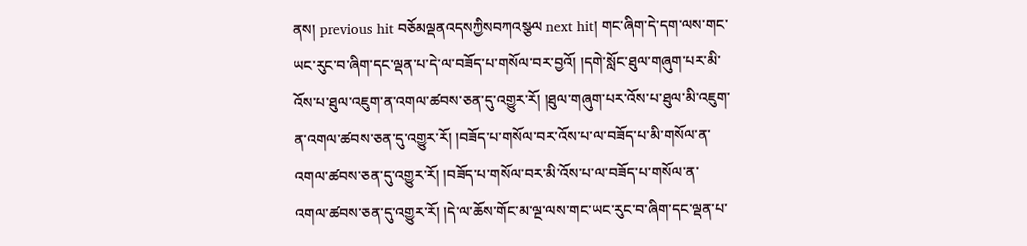ནས། previous hit བཅོམལྡནའདསཀྱིསབཀའསྩལ next hit། གང་ཞིག་དེ་དག་ལས་གང་ཡང་རུང་བ་ཞིག་དང་ལྡན་པ་དེ་ལ་བཟོད་པ་གསོལ་བར་བྱའོ། །དགེ་སློང་ཐུལ་གཞུག་པར་མི་འོས་པ་ཐུལ་འཇུག་ན་འགལ་ཚབས་ཅན་དུ་འགྱུར་རོ། །ཐུལ་གཞུག་པར་འོས་པ་ཐུལ་མི་འཇུག་ན་འགལ་ཚབས་ཅན་དུ་འགྱུར་རོ། །བཟོད་པ་གསོལ་བར་འོས་པ་ལ་བཟོད་པ་མི་གསོལ་ན་འགལ་ཚབས་ཅན་དུ་འགྱུར་རོ། །བཟོད་པ་གསོལ་བར་མི་འོས་པ་ལ་བཟོད་པ་གསོལ་ན་འགལ་ཚབས་ཅན་དུ་འགྱུར་རོ། །དེ་ལ་ཆོས་གོང་མ་ལྔ་ལས་གང་ཡང་རུང་བ་ཞིག་དང་ལྡན་པ་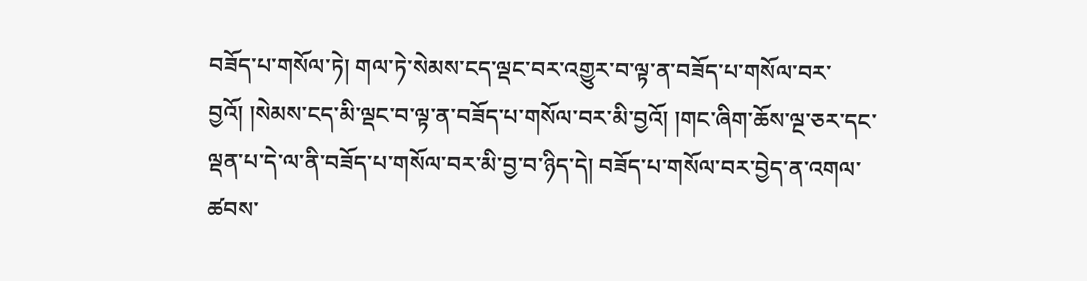བཟོད་པ་གསོལ་ཏེ། གལ་ཏེ་སེམས་ངད་ལྡང་བར་འགྱུར་བ་ལྟ་ན་བཟོད་པ་གསོལ་བར་བྱའོ། །སེམས་ངད་མི་ལྡང་བ་ལྟ་ན་བཟོད་པ་གསོལ་བར་མི་བྱའོ། །གང་ཞིག་ཆོས་ལྔ་ཅར་དང་ལྡན་པ་དེ་ལ་ནི་བཟོད་པ་གསོལ་བར་མི་བྱ་བ་ཉིད་དེ། བཟོད་པ་གསོལ་བར་བྱེད་ན་འགལ་ཚབས་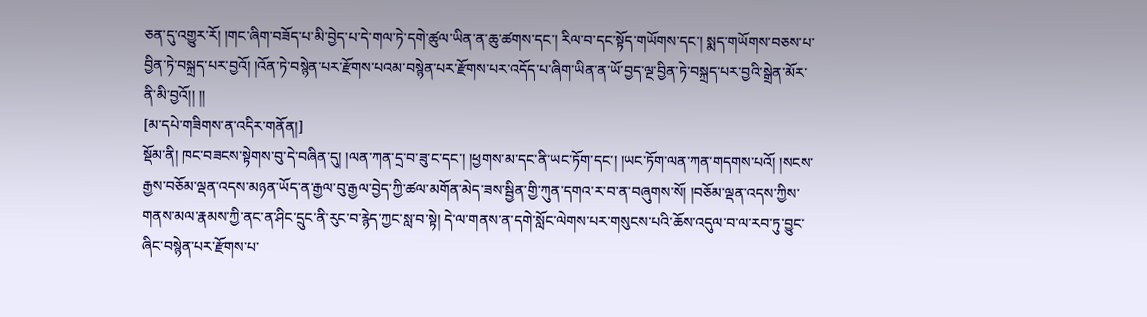ཅན་དུ་འགྱུར་རོ། །གང་ཞིག་བཟོད་པ་མི་བྱེད་པ་དེ་གལ་ཏེ་དགེ་ཚུལ་ཡིན་ན་ཆུ་ཚགས་དང་། རིལ་བ་དང་སྟོད་གཡོགས་དང་། སྨད་གཡོགས་བཅས་པ་བྱིན་ཏེ་བསྐྲད་པར་བྱའོ། །འོན་ཏེ་བསྙེན་པར་རྫོགས་པའམ་བསྙེན་པར་རྫོགས་པར་འདོད་པ་ཞིག་ཡིན་ན་ཡོ་བྱད་ལྔ་བྱིན་ཏེ་བསྐྲད་པར་བྱའི་སྒྲེན་མོར་ནི་མི་བྱའོ།། །།
[མ་དཔེ་གཟིགས་ན་འདིར་གནོན།]
སྡོམ་ནི། ཁང་བཟངས་སྟེགས་བུ་དེ་བཞིན་དུ། །ལན་ཀན་དྲ་བ་ཟུ་ང་དང་། །ཕྱགས་མ་དང་ནི་ཡང་ཏོག་དང་། །ཡང་ཏོག་ལན་ཀན་གདགས་པའོ། །སངས་རྒྱས་བཅོམ་ལྡན་འདས་མཉན་ཡོད་ན་རྒྱལ་བུ་རྒྱལ་བྱེད་ཀྱི་ཚལ་མགོན་མེད་ཟས་སྦྱིན་གྱི་ཀུན་དགའ་ར་བ་ན་བཞུགས་སོ། །བཅོམ་ལྡན་འདས་ཀྱིས་གནས་མལ་རྣམས་ཀྱི་ནང་ན་ཤིང་དྲུང་ནི་རུང་བ་རྙེད་ཀྱང་སླ་བ་སྟེ། དེ་ལ་གནས་ན་དགེ་སློང་ལེགས་པར་གསུངས་པའི་ཆོས་འདུལ་བ་ལ་རབ་ཏུ་བྱུང་ཞིང་བསྙེན་པར་རྫོགས་པ་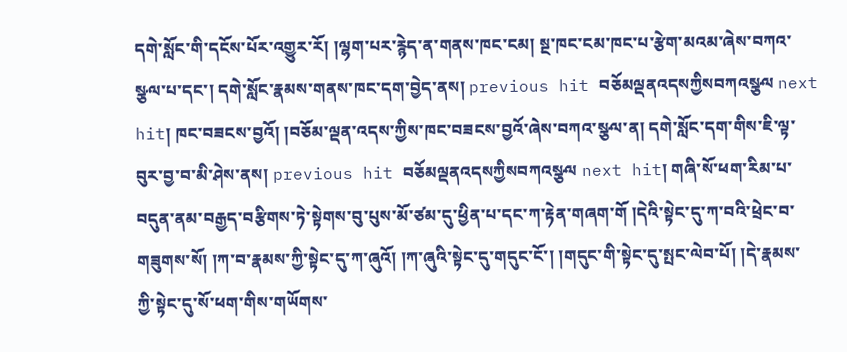དགེ་སློང་གི་དངོས་པོར་འགྱུར་རོ། །ལྷག་པར་རྙེད་ན་གནས་ཁང་ངམ། སྔ་ཁང་ངམ་ཁང་པ་རྩེག་མའམ་ཞེས་བཀའ་སྩལ་པ་དང་། དགེ་སློང་རྣམས་གནས་ཁང་དག་བྱེད་ནས། previous hit བཅོམལྡནའདསཀྱིསབཀའསྩལ next hit། ཁང་བཟངས་བྱའོ། །བཅོམ་ལྡན་འདས་ཀྱིས་ཁང་བཟངས་བྱའོ་ཞེས་བཀའ་སྩལ་ན། དགེ་སློང་དག་གིས་ཇི་ལྟ་བུར་བྱ་བ་མི་ཤེས་ནས། previous hit བཅོམལྡནའདསཀྱིསབཀའསྩལ next hit། གཞི་སོ་ཕག་རིམ་པ་བདུན་ནམ་བརྒྱད་བརྩིགས་ཏེ་སྟེགས་བུ་པུས་མོ་ཙམ་དུ་ཕྱིན་པ་དང་ཀ་རྟེན་གཞག་གོ །དེའི་སྟེང་དུ་ཀ་བའི་ཕྲེང་བ་གཟུགས་སོ། །ཀ་བ་རྣམས་ཀྱི་སྟེང་དུ་ཀ་ཞུའོ། །ཀ་ཞུའི་སྟེང་དུ་གདུང་ངོ་། །གདུང་གི་སྟེང་དུ་སྤང་ལེབ་པོ། །དེ་རྣམས་ཀྱི་སྟེང་དུ་སོ་ཕག་གིས་གཡོགས་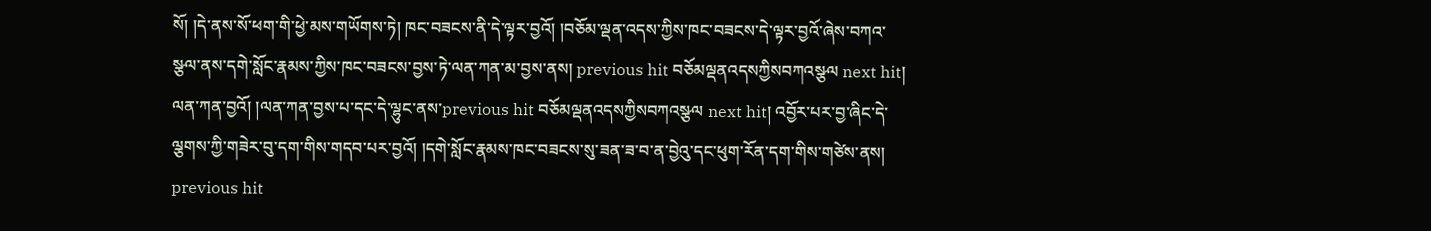སོ། །དེ་ནས་སོ་ཕག་གི་ཕྱེ་མས་གཡོགས་ཏེ། ཁང་བཟངས་ནི་དེ་ལྟར་བྱའོ། །བཅོམ་ལྡན་འདས་ཀྱིས་ཁང་བཟངས་དེ་ལྟར་བྱའོ་ཞེས་བཀའ་སྩལ་ནས་དགེ་སློང་རྣམས་ཀྱིས་ཁང་བཟངས་བྱས་ཏེ་ལན་ཀན་མ་བྱས་ནས། previous hit བཅོམལྡནའདསཀྱིསབཀའསྩལ next hit། ལན་ཀན་བྱའོ། །ལན་ཀན་བྱས་པ་དང་དེ་ལྷུང་ནས་previous hit བཅོམལྡནའདསཀྱིསབཀའསྩལ next hit། འབྱོར་པར་བྱ་ཞིང་དེ་ལྕགས་ཀྱི་གཟེར་བུ་དག་གིས་གདབ་པར་བྱའོ། །དགེ་སློང་རྣམས་ཁང་བཟངས་སུ་ཟན་ཟ་བ་ན་བྱེའུ་དང་ཕུག་རོན་དག་གིས་གཙེས་ནས། previous hit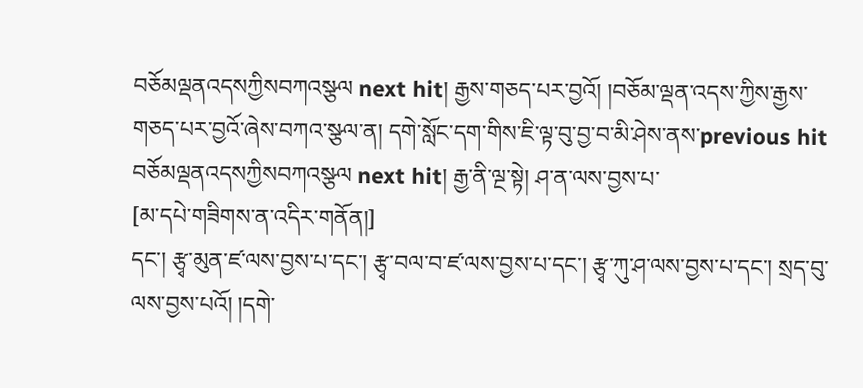བཅོམལྡནའདསཀྱིསབཀའསྩལ next hit། རྒྱས་གཅད་པར་བྱའོ། །བཅོམ་ལྡན་འདས་ཀྱིས་རྒྱས་གཅད་པར་བྱའོ་ཞེས་བཀའ་སྩལ་ན། དགེ་སློང་དག་གིས་ཇི་ལྟ་བུ་བྱ་བ་མི་ཤེས་ནས་previous hit བཅོམལྡནའདསཀྱིསབཀའསྩལ next hit། རྒྱ་ནི་ལྔ་སྟེ། ཤ་ན་ལས་བྱས་པ་
[མ་དཔེ་གཟིགས་ན་འདིར་གནོན།]
དང་། རྩྭ་མུན་ཛ་ལས་བྱས་པ་དང་། རྩྭ་བལ་བ་ཛ་ལས་བྱས་པ་དང་། རྩྭ་ཀུ་ཤ་ལས་བྱས་པ་དང་། སྲད་བུ་ལས་བྱས་པའོ། །དགེ་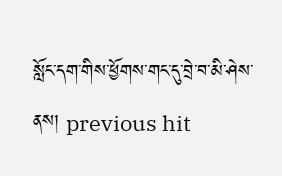སློང་དག་གིས་ཕྱོགས་གང་དུ་བྲེ་བ་མི་ཤེས་ནས། previous hit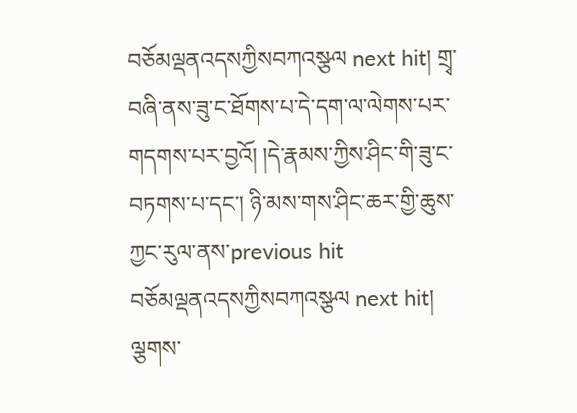བཅོམལྡནའདསཀྱིསབཀའསྩལ next hit། གྲྭ་བཞི་ནས་ཟུ་ང་ཐོགས་པ་དེ་དག་ལ་ལེགས་པར་གདགས་པར་བྱའོ། །དེ་རྣམས་ཀྱིས་ཤིང་གི་ཟུ་ང་བཏགས་པ་དང་། ཉི་མས་གས་ཤིང་ཆར་གྱི་ཆུས་ཀྱང་རུལ་ནས་previous hit བཅོམལྡནའདསཀྱིསབཀའསྩལ next hit། ལྕགས་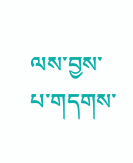ལས་བྱས་པ་གདགས་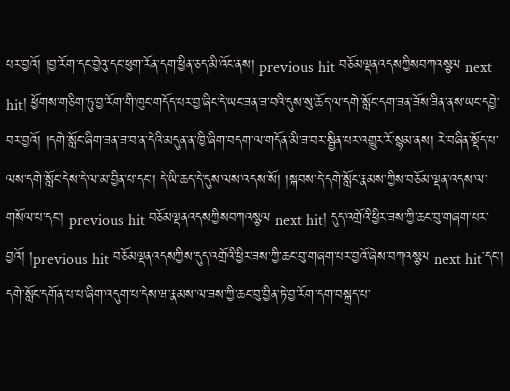པར་བྱའོ། །བྱ་རོག་དང་བྱེའུ་དང་ཕུག་རོན་དག་ཕྱིན་ཅད་མི་འོང་ནས། previous hit བཅོམལྡནའདསཀྱིསབཀའསྩལ next hit། ཕྱོགས་གཅིག་ཏུ་བྱ་རོག་གི་ཁུང་གདོད་པར་བྱ་ཞིང་དེ་ཡང་ཟན་ཟ་བའི་དུས་སུ་ཆོད་ལ་དགེ་སློང་དག་ཟན་ཟོས་ཟིན་ནས་ཡང་དབྱེ་བར་བྱའོ། །དགེ་སློང་ཞིག་ཟན་ཟ་བ་ན་དེའི་མདུན་ན་ཁྱི་ཞིག་བདག་ལ་གདོན་མི་ཟ་བར་སྦྱིན་པར་འགྱུར་རོ་སྙམ་ནས། རེ་བཞིན་སྡོད་པ་ལས་དགེ་སློང་དེས་དེ་ལ་མ་བྱིན་པ་དང་། དེ་ཡི་ཆད་དེ་དུས་ལས་འདས་སོ། །སྐབས་དེ་དགེ་སློང་རྣམས་ཀྱིས་བཅོམ་ལྡན་འདས་ལ་གསོལ་པ་དང་། previous hit བཅོམལྡནའདསཀྱིསབཀའསྩལ next hit། དུད་འགྲོའི་ཕྱིར་ཟས་ཀྱི་ཆང་བུ་གཞག་པར་བྱའོ། །previous hit བཅོམལྡནའདསཀྱིས་དུད་འགྲོའི་ཕྱིར་ཟས་ཀྱི་ཆང་བུ་གཞག་པར་བྱའོ་ཞེས་བཀའསྩལ next hit་དང་། དགེ་སློང་དགོན་པ་པ་ཞིག་འདུག་པ་དེས་ཝ་རྣམས་ལ་ཟས་ཀྱི་ཆང་བུ་བྱིན་ཏེ་བྱ་རོག་དག་བསྐྲད་པ་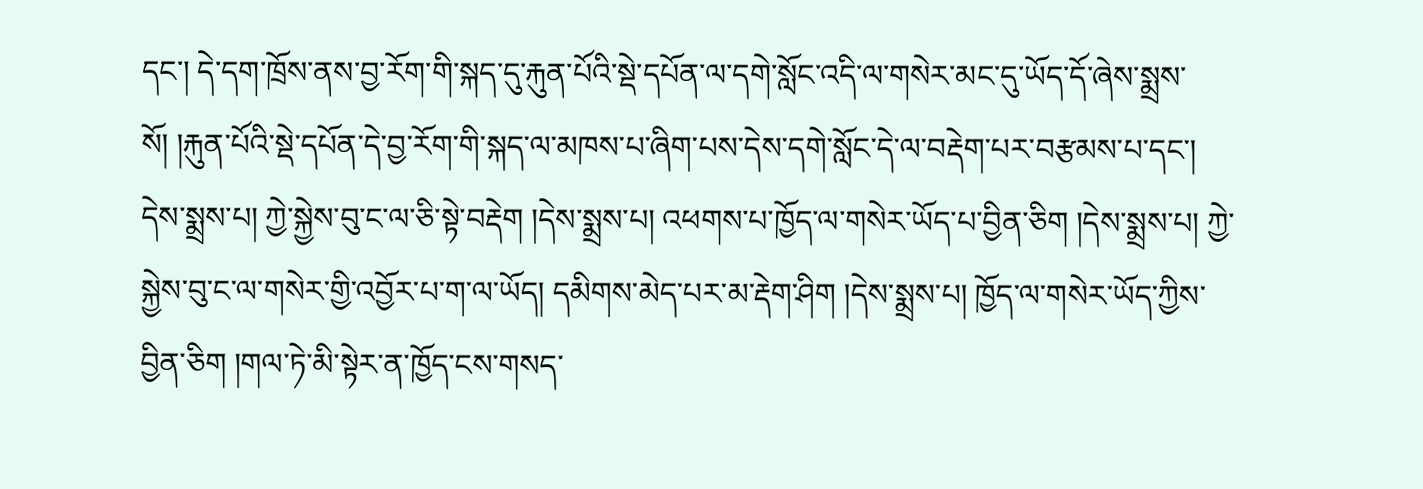དང་། དེ་དག་ཁྲོས་ནས་བྱ་རོག་གི་སྐད་དུ་རྐུན་པོའི་སྡེ་དཔོན་ལ་དགེ་སློང་འདི་ལ་གསེར་མང་དུ་ཡོད་དོ་ཞེས་སྨྲས་སོ། །རྐུན་པོའི་སྡེ་དཔོན་དེ་བྱ་རོག་གི་སྐད་ལ་མཁས་པ་ཞིག་པས་དེས་དགེ་སློང་དེ་ལ་བརྡེག་པར་བརྩམས་པ་དང་། དེས་སྨྲས་པ། ཀྱེ་སྐྱེས་བུ་ང་ལ་ཅི་སྟེ་བརྡེག །དེས་སྨྲས་པ། འཕགས་པ་ཁྱོད་ལ་གསེར་ཡོད་པ་བྱིན་ཅིག །དེས་སྨྲས་པ། ཀྱེ་སྐྱེས་བུ་ང་ལ་གསེར་གྱི་འབྱོར་པ་ག་ལ་ཡོད། དམིགས་མེད་པར་མ་རྡེག་ཤིག །དེས་སྨྲས་པ། ཁྱོད་ལ་གསེར་ཡོད་ཀྱིས་བྱིན་ཅིག །གལ་ཏེ་མི་སྟེར་ན་ཁྱོད་ངས་གསད་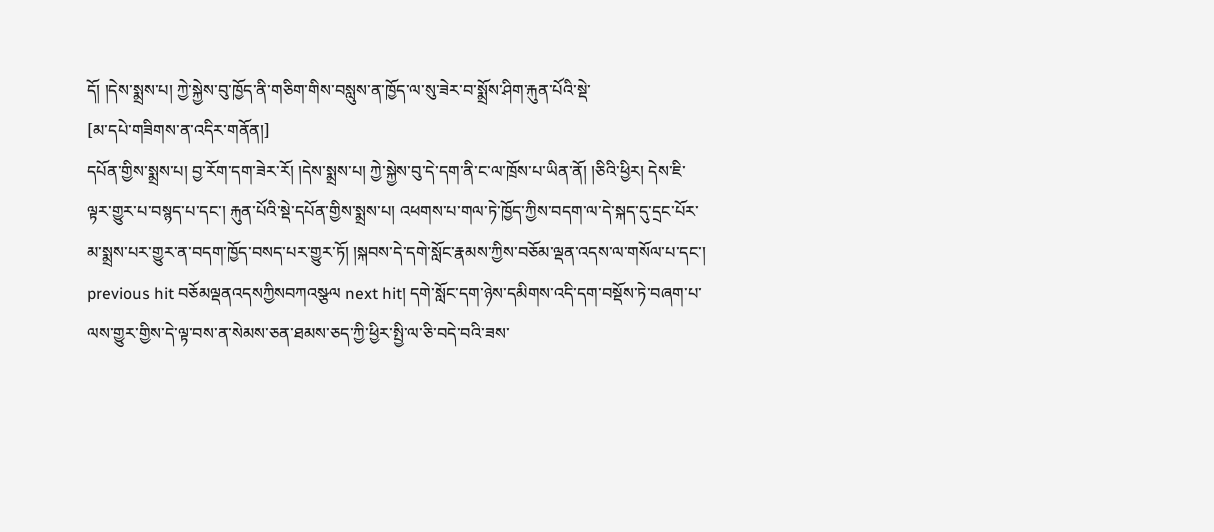དོ། །དེས་སྨྲས་པ། ཀྱེ་སྐྱེས་བུ་ཁྱོད་ནི་གཅིག་གིས་བསླུས་ན་ཁྱོད་ལ་སུ་ཟེར་བ་སྨྲོས་ཤིག་རྐུན་པོའི་སྡེ་
[མ་དཔེ་གཟིགས་ན་འདིར་གནོན།]
དཔོན་གྱིས་སྨྲས་པ། བྱ་རོག་དག་ཟེར་རོ། །དེས་སྨྲས་པ། ཀྱེ་སྐྱེས་བུ་དེ་དག་ནི་ང་ལ་ཁྲོས་པ་ཡིན་ནོ། །ཅིའི་ཕྱིར། དེས་ཇི་ལྟར་གྱུར་པ་བསྙད་པ་དང་། རྐུན་པོའི་སྡེ་དཔོན་གྱིས་སྨྲས་པ། འཕགས་པ་གལ་ཏེ་ཁྱོད་ཀྱིས་བདག་ལ་དེ་སྐད་དུ་དྲང་པོར་མ་སྨྲས་པར་གྱུར་ན་བདག་ཁྱོད་བསད་པར་གྱུར་ཏོ། །སྐབས་དེ་དགེ་སློང་རྣམས་ཀྱིས་བཅོམ་ལྡན་འདས་ལ་གསོལ་པ་དང་། previous hit བཅོམལྡནའདསཀྱིསབཀའསྩལ next hit། དགེ་སློང་དག་ཉེས་དམིགས་འདི་དག་བསྡོས་ཏེ་བཞག་པ་ལས་གྱུར་གྱིས་དེ་ལྟ་བས་ན་སེམས་ཅན་ཐམས་ཅད་ཀྱི་ཕྱིར་སྤྱི་ལ་ཅི་བདེ་བའི་ཟས་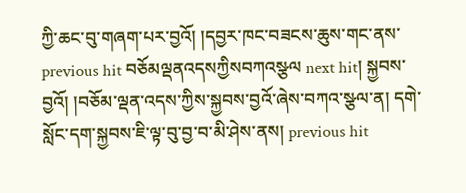ཀྱི་ཆང་བུ་གཞག་པར་བྱའོ། །དབྱར་ཁང་བཟངས་ཆུས་གང་ནས་previous hit བཅོམལྡནའདསཀྱིསབཀའསྩལ next hit། སྐྱབས་བྱའོ། །བཅོམ་ལྡན་འདས་ཀྱིས་སྐྱབས་བྱའོ་ཞེས་བཀའ་སྩལ་ན། དགེ་སློང་དག་སྐྱབས་ཇི་ལྟ་བུ་བྱ་བ་མི་ཤེས་ནས། previous hit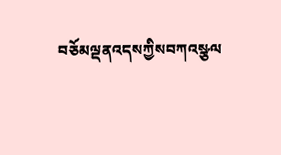བཅོམལྡནའདསཀྱིསབཀའསྩལ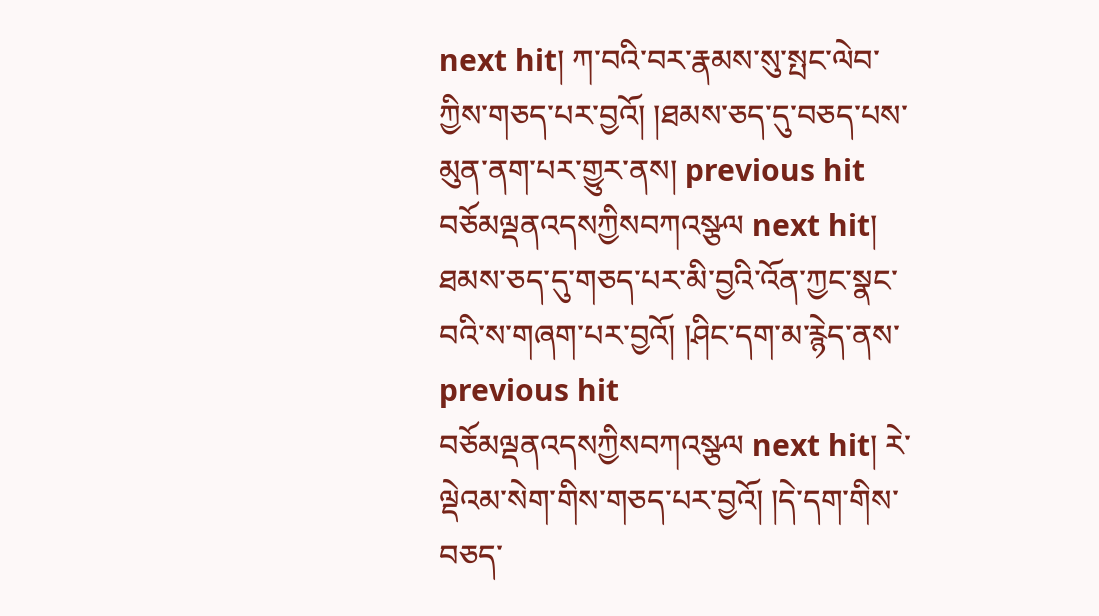next hit། ཀ་བའི་བར་རྣམས་སུ་སྤང་ལེབ་ཀྱིས་གཅད་པར་བྱའོ། །ཐམས་ཅད་དུ་བཅད་པས་མུན་ནག་པར་གྱུར་ནས། previous hit བཅོམལྡནའདསཀྱིསབཀའསྩལ next hit། ཐམས་ཅད་དུ་གཅད་པར་མི་བྱའི་འོན་ཀྱང་སྣང་བའི་ས་གཞག་པར་བྱའོ། །ཤིང་དག་མ་རྙེད་ནས་previous hit བཅོམལྡནའདསཀྱིསབཀའསྩལ next hit། རེ་ལྡེའམ་སེག་གིས་གཅད་པར་བྱའོ། །དེ་དག་གིས་བཅད་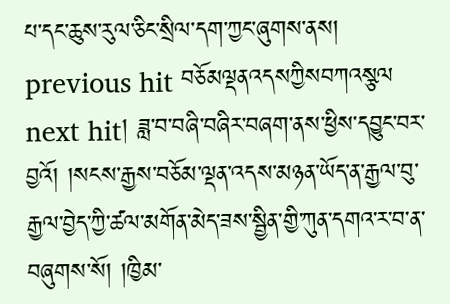པ་དང་ཆུས་རུལ་ཅིང་སྲིལ་དག་ཀྱང་ཞུགས་ནས། previous hit བཅོམལྡནའདསཀྱིསབཀའསྩལ next hit། ཟླ་བ་བཞི་བཞིར་བཞག་ནས་ཕྱིས་དབྱུང་བར་བྱའོ། །སངས་རྒྱས་བཅོམ་ལྡན་འདས་མཉན་ཡོད་ན་རྒྱལ་བུ་རྒྱལ་བྱེད་ཀྱི་ཚལ་མགོན་མེད་ཟས་སྦྱིན་གྱི་ཀུན་དགའ་ར་བ་ན་བཞུགས་སོ། །ཁྱིམ་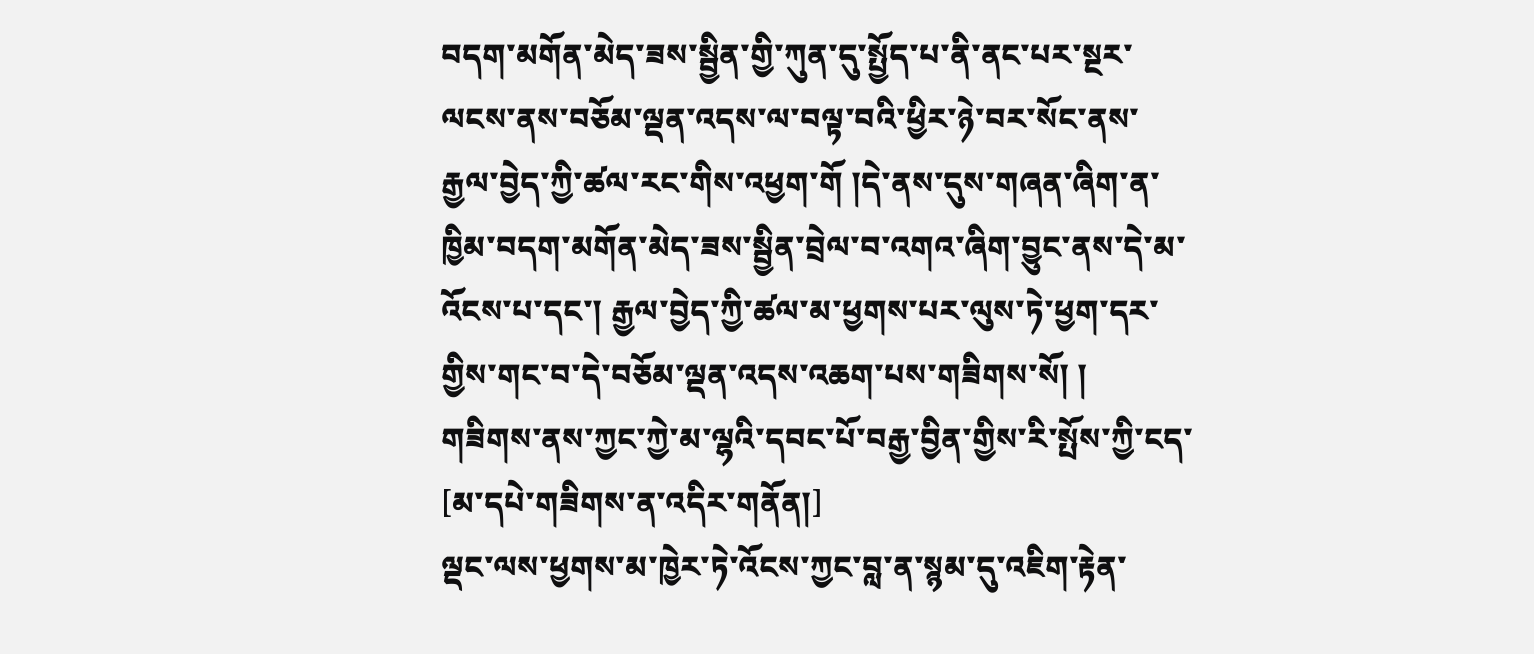བདག་མགོན་མེད་ཟས་སྦྱིན་གྱི་ཀུན་དུ་སྤྱོད་པ་ནི་ནང་པར་སྔར་ལངས་ནས་བཅོམ་ལྡན་འདས་ལ་བལྟ་བའི་ཕྱིར་ཉེ་བར་སོང་ནས་རྒྱལ་བྱེད་ཀྱི་ཚལ་རང་གིས་འཕྱག་གོ །དེ་ནས་དུས་གཞན་ཞིག་ན་ཁྱིམ་བདག་མགོན་མེད་ཟས་སྦྱིན་བྲེལ་བ་འགའ་ཞིག་བྱུང་ནས་དེ་མ་འོངས་པ་དང་། རྒྱལ་བྱེད་ཀྱི་ཚལ་མ་ཕྱགས་པར་ལུས་ཏེ་ཕྱག་དར་གྱིས་གང་བ་དེ་བཅོམ་ལྡན་འདས་འཆག་པས་གཟིགས་སོ། ། གཟིགས་ནས་ཀྱང་ཀྱེ་མ་ལྷའི་དབང་པོ་བརྒྱ་བྱིན་གྱིས་རི་སྤོས་ཀྱི་ངད་
[མ་དཔེ་གཟིགས་ན་འདིར་གནོན།]
ལྡང་ལས་ཕྱགས་མ་ཁྱེར་ཏེ་འོངས་ཀྱང་བླ་ན་སྙམ་དུ་འཇིག་རྟེན་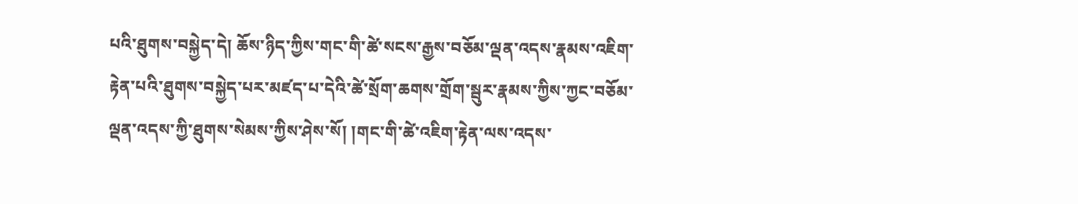པའི་ཐུགས་བསྐྱེད་དེ། ཆོས་ཉིད་ཀྱིས་གང་གི་ཚེ་སངས་རྒྱས་བཅོམ་ལྡན་འདས་རྣམས་འཇིག་རྟེན་པའི་ཐུགས་བསྐྱེད་པར་མཛད་པ་དེའི་ཚེ་སྲོག་ཆགས་གྲོག་སྦུར་རྣམས་ཀྱིས་ཀྱང་བཅོམ་ལྡན་འདས་ཀྱི་ཐུགས་སེམས་ཀྱིས་ཤེས་སོ། །གང་གི་ཚེ་འཇིག་རྟེན་ལས་འདས་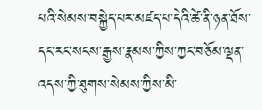པའི་སེམས་བསྐྱེད་པར་མཛད་པ་དེའི་ཚེ་ནི་ཉན་ཐོས་དང་རང་སངས་རྒྱས་རྣམས་ཀྱིས་ཀྱང་བཅོམ་ལྡན་འདས་ཀྱི་ཐུགས་སེམས་ཀྱིས་མི་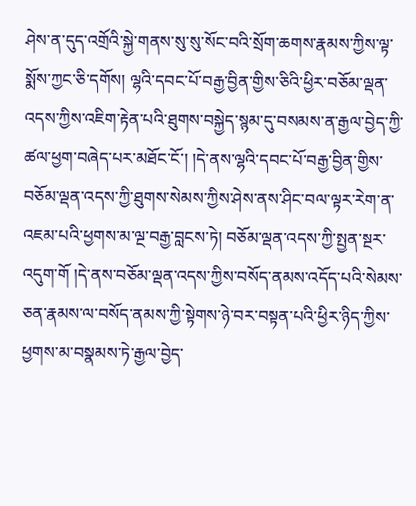ཤེས་ན་དུད་འགྲོའི་སྐྱེ་གནས་སུ་སུ་སོང་བའི་སྲོག་ཆགས་རྣམས་ཀྱིས་ལྟ་སྨོས་ཀྱང་ཅི་དགོས། ལྷའི་དབང་པོ་བརྒྱ་བྱིན་གྱིས་ཅིའི་ཕྱིར་བཅོམ་ལྡན་འདས་ཀྱིས་འཇིག་རྟེན་པའི་ཐུགས་བསྐྱེད་སྙམ་དུ་བསམས་ན་རྒྱལ་བྱེད་ཀྱི་ཚལ་ཕྱག་བཞེད་པར་མཐོང་ངོ་། །དེ་ནས་ལྷའི་དབང་པོ་བརྒྱ་བྱིན་གྱིས་བཅོམ་ལྡན་འདས་ཀྱི་ཐུགས་སེམས་ཀྱིས་ཤེས་ནས་ཤིང་བལ་ལྟར་རེག་ན་འཇམ་པའི་ཕྱགས་མ་ལྔ་བརྒྱ་བླངས་ཏེ། བཅོམ་ལྡན་འདས་ཀྱི་སྤྱན་སྔར་འདུག་གོ །དེ་ནས་བཅོམ་ལྡན་འདས་ཀྱིས་བསོད་ནམས་འདོད་པའི་སེམས་ཅན་རྣམས་ལ་བསོད་ནམས་ཀྱི་སྟེགས་ཉེ་བར་བསྟན་པའི་ཕྱིར་ཉིད་ཀྱིས་ཕྱགས་མ་བསྣམས་ཏེ་རྒྱལ་བྱེད་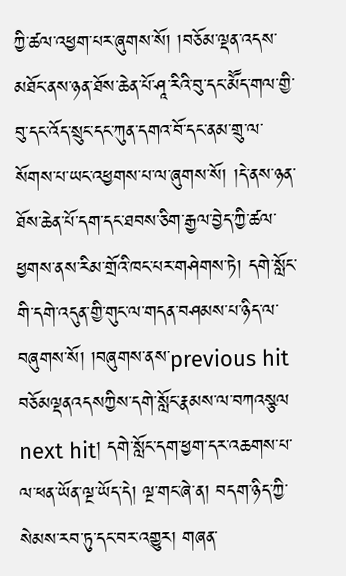ཀྱི་ཚལ་འཕྱག་པར་ཞུགས་སོ། །བཅོམ་ལྡན་འདས་མཐོང་ནས་ཉན་ཐོས་ཆེན་པོ་ཤཱ་རིའི་བུ་དང་མཽད་གལ་གྱི་བུ་དང་འོད་སྲུང་དང་ཀུན་དགའ་བོ་དང་ནམ་གྲུ་ལ་སོགས་པ་ཡང་འཕྱགས་པ་ལ་ཞུགས་སོ། །དེ་ནས་ཉན་ཐོས་ཆེན་པོ་དག་དང་ཐབས་ཅིག་རྒྱལ་བྱེད་ཀྱི་ཚལ་ཕྱགས་ནས་རིམ་གྲོའི་ཁང་པར་གཤེགས་ཏེ། དགེ་སློང་གི་དགེ་འདུན་གྱི་གུང་ལ་གདན་བཤམས་པ་ཉིད་ལ་བཞུགས་སོ། །བཞུགས་ནས་previous hit བཅོམལྡནའདསཀྱིས་དགེ་སློང་རྣམས་ལ་བཀའསྩལ next hit། དགེ་སློང་དག་ཕྱག་དར་འཆགས་པ་ལ་ཕན་ཡོན་ལྔ་ཡོད་དེ། ལྔ་གང་ཞེ་ན། བདག་ཉིད་ཀྱི་སེམས་རབ་ཏུ་དང་བར་འགྱུར། གཞན་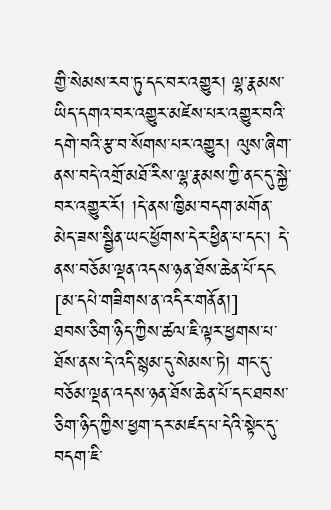གྱི་སེམས་རབ་ཏུ་དང་བར་འགྱུར། ལྷ་རྣམས་ཡིད་དགའ་བར་འགྱུར་མཛེས་པར་འགྱུར་བའི་དགེ་བའི་རྩ་བ་སོགས་པར་འགྱུར། ལུས་ཞིག་ནས་བདེ་འགྲོ་མཐོ་རིས་ལྷ་རྣམས་ཀྱི་ནང་དུ་སྐྱེ་བར་འགྱུར་རོ། །དེ་ནས་ཁྱིམ་བདག་མགོན་མེད་ཟས་སྦྱིན་ཡང་ཕྱོགས་དེར་ཕྱིན་པ་དང་། དེ་ནས་བཅོམ་ལྡན་འདས་ཉན་ཐོས་ཆེན་པོ་དང
[མ་དཔེ་གཟིགས་ན་འདིར་གནོན།]
ཐབས་ཅིག་ཉིད་ཀྱིས་ཚལ་ཇི་ལྟར་ཕྱགས་པ་ཐོས་ནས་དེ་འདི་སྙམ་དུ་སེམས་ཏེ། གང་དུ་བཅོམ་ལྡན་འདས་ཉན་ཐོས་ཆེན་པོ་དང་ཐབས་ཅིག་ཉིད་ཀྱིས་ཕྱག་དར་མཛད་པ་དེའི་སྟེང་དུ་བདག་ཇི་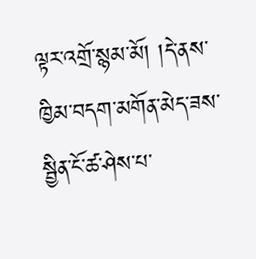ལྟར་འགྲོ་སྙམ་མོ། །དེ་ནས་ཁྱིམ་བདག་མགོན་མེད་ཟས་སྦྱིན་ངོ་ཚ་ཤེས་པ་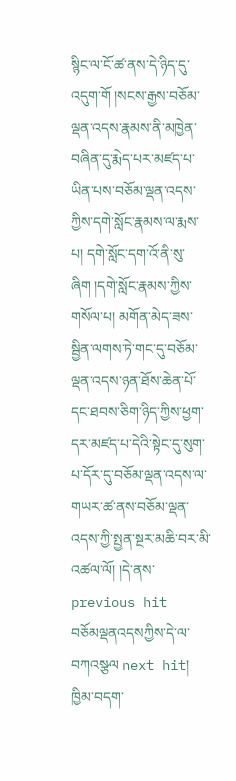སྙིང་ལ་ངོ་ཚ་ནས་དེ་ཉིད་དུ་འདུག་གོ །སངས་རྒྱས་བཅོམ་ལྡན་འདས་རྣམས་ནི་མཁྱེན་བཞིན་དུ་རྨེད་པར་མཛད་པ་ཡིན་པས་བཅོམ་ལྡན་འདས་ཀྱིས་དགེ་སློང་རྣམས་ལ་རྨས་པ། དགེ་སློང་དག་འོ་ནི་སུ་ཞིག །དགེ་སློང་རྣམས་ཀྱིས་གསོལ་པ། མགོན་མེད་ཟས་སྦྱིན་ལགས་ཏེ་གང་དུ་བཅོམ་ལྡན་འདས་ཉན་ཐོས་ཆེན་པོ་དང་ཐབས་ཅིག་ཉིད་ཀྱིས་ཕྱག་དར་མཛད་པ་དེའི་སྟེང་དུ་སུག་པ་དོར་དུ་བཅོམ་ལྡན་འདས་ལ་གཡར་ཚ་ནས་བཅོམ་ལྡན་འདས་ཀྱི་སྤྱན་སྔར་མཆི་བར་མི་འཚལ་ལོ། །དེ་ནས་previous hit བཅོམལྡནའདསཀྱིས་དེ་ལ་བཀའསྩལ next hit། ཁྱིམ་བདག་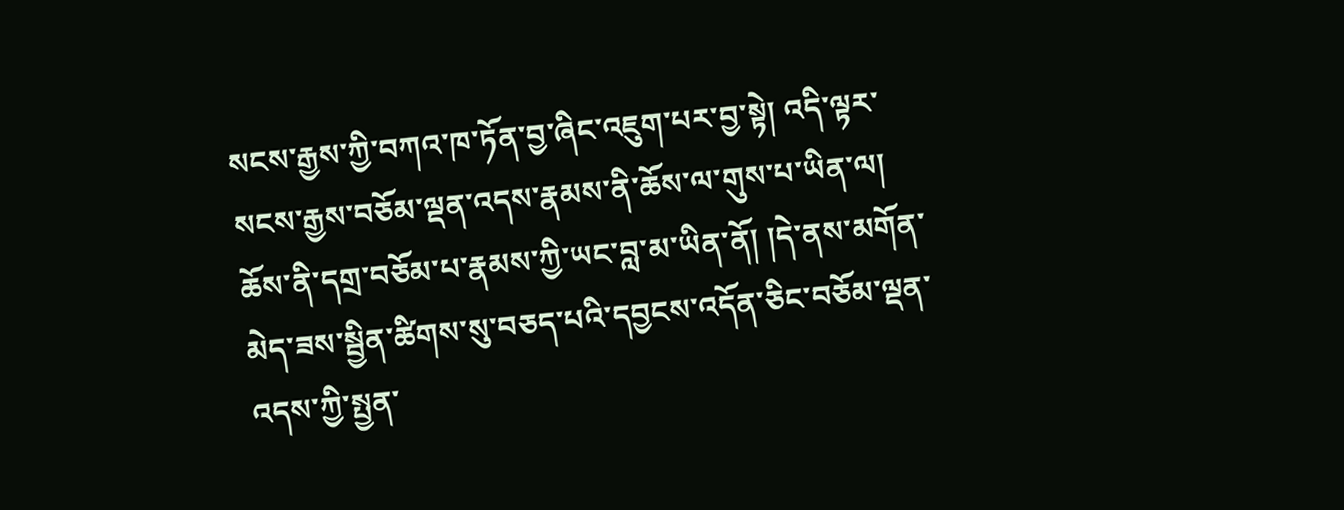སངས་རྒྱས་ཀྱི་བཀའ་ཁ་ཏོན་བྱ་ཞིང་འཇུག་པར་བྱ་སྟེ། འདི་ལྟར་སངས་རྒྱས་བཅོམ་ལྡན་འདས་རྣམས་ནི་ཆོས་ལ་གུས་པ་ཡིན་ལ། ཆོས་ནི་དགྲ་བཅོམ་པ་རྣམས་ཀྱི་ཡང་བླ་མ་ཡིན་ནོ། །དེ་ནས་མགོན་མེད་ཟས་སྦྱིན་ཚིགས་སུ་བཅད་པའི་དབྱངས་འདོན་ཅིང་བཅོམ་ལྡན་འདས་ཀྱི་སྤྱན་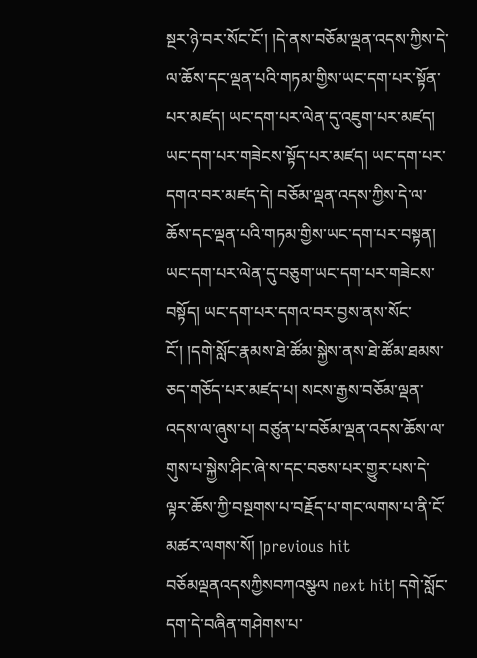སྔར་ཉེ་བར་སོང་ངོ་། །དེ་ནས་བཅོམ་ལྡན་འདས་ཀྱིས་དེ་ལ་ཆོས་དང་ལྡན་པའི་གཏམ་གྱིས་ཡང་དག་པར་སྟོན་པར་མཛད། ཡང་དག་པར་ལེན་དུ་འཇུག་པར་མཛད། ཡང་དག་པར་གཟེངས་སྟོད་པར་མཛད། ཡང་དག་པར་དགའ་བར་མཛད་དེ། བཅོམ་ལྡན་འདས་ཀྱིས་དེ་ལ་ཆོས་དང་ལྡན་པའི་གཏམ་གྱིས་ཡང་དག་པར་བསྟན། ཡང་དག་པར་ལེན་དུ་བཅུག་ཡང་དག་པར་གཟེངས་བསྟོད། ཡང་དག་པར་དགའ་བར་བྱས་ནས་སོང་ངོ་། །དགེ་སློང་རྣམས་ཐེ་ཚོམ་སྐྱེས་ནས་ཐེ་ཚོམ་ཐམས་ཅད་གཅོད་པར་མཛད་པ། སངས་རྒྱས་བཅོམ་ལྡན་འདས་ལ་ཞུས་པ། བཙུན་པ་བཅོམ་ལྡན་འདས་ཆོས་ལ་གུས་པ་སྐྱེས་ཤིང་ཞེ་ས་དང་བཅས་པར་གྱུར་པས་དེ་ལྟར་ཆོས་ཀྱི་བསྔགས་པ་བརྗོད་པ་གང་ལགས་པ་ནི་ངོ་མཚར་ལགས་སོ། །previous hit བཅོམལྡནའདསཀྱིསབཀའསྩལ next hit། དགེ་སློང་དག་དེ་བཞིན་གཤེགས་པ་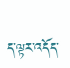ད་ལྟར་འདོད་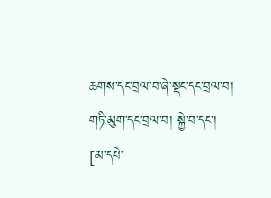ཆགས་དང་བྲལ་བ་ཞེ་སྡང་དང་བྲལ་བ། གཏི་མུག་དང་བྲལ་བ། སྐྱེ་བ་དང་།
[མ་དཔེ་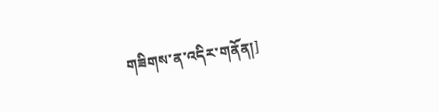གཟིགས་ན་འདིར་གནོན།]